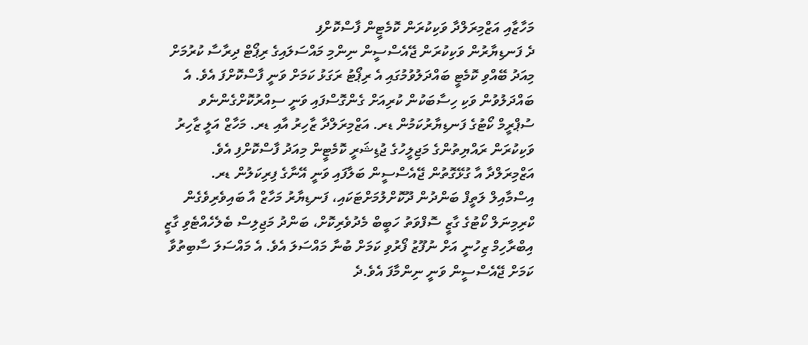މަހާޒާއި އަޒްމިރަލްދާ ވަކިކުރަން ކޮމެޓީން ފާސްކޮށްފި
ދެ ފަނޑިޔާރުން ވަކިކުރަން ޖޭއެސްސީން ނިންމި މައްސަލައިގެ ރިޕޯޓް ދިރާސާ ކުރުމަށް މިއަދު ބޭއްވި ކޮމެޓީ ބައްދަލުވުމުގައި އެ ރިޕޯޓު ރަގަޅު ކަމަށް ވަނީ ފާސްކޮށްފަ އެވެ. އެ ބައްދަލުވުން ވަކި ހިސާބަކުން ކުރިއަށް ގެންގޮސްފައި ވަނީ ސިއްރުކޮށްގެންނެވ
ސުޕްރީމް ކޯޓުގެ ފަނޑިޔާރުކަމުން ޑރ. އަޒްމިރަލްދާ ޒާހިރު އާއި ޑރ. މަހާޒް އަލީ ޒާހިރު ވަކިކުރަން ރައްޔިތުންގެ މަޖިލީހުގެ ޖުޑިޝަރީ ކޮމެޓީން މިއަދު ފާސްކޮށްފި އެވެ.
އަޒްމިރަލްދާ އާ ގުޅޭގޮތުން ޖޭއެސްސީން ބަލާފައި ވަނީ އޭނާގެ ފިރިކަލުން ޑރ. އިސްމާއިލް ލަތީފް ބަންދުން ދޫކޮށްލުމަށްޓަކައި، ފަނޑިޔާރު މަހާޒް އާ ބައިވެރިވެގެން ކްރިމިނަލް ކޯޓުގެ ގާޒީ ސޮފްވަތު ހަބީބް މެދުވެރިކޮށް، ބަންދު މަޖިލިސް ބެލެހެއްޓެވި ގާޒީ އިބްރާހިމް ޒިހުނީ އަށް ނުފޫޒު ފޯރުވި ކަމަށް ބުނާ މައްސަލަ އެވެ. އެ މައްސަލަ ސާބިތުވާ ކަމަށް ޖޭއެސްސީން ވަނީ ނިންމާފަ އެވެ.ދެ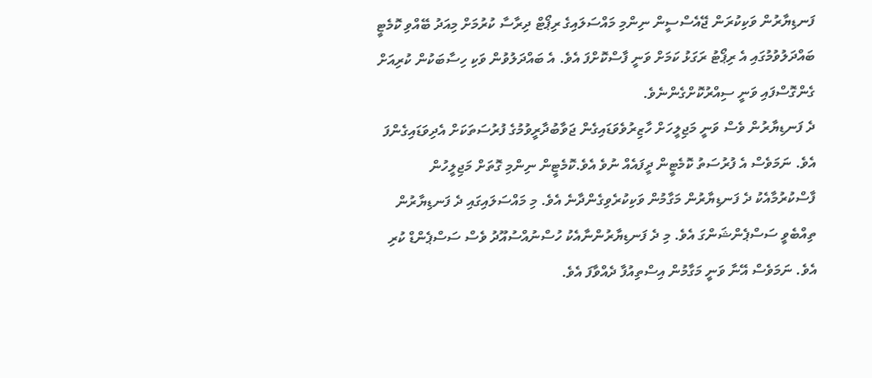ފަނޑިޔާރުން ވަކިކުރަން ޖޭއެސްސީން ނިންމި މައްސަލައިގެ ރިޕޯޓް ދިރާސާ ކުރުމަށް މިއަދު ބޭއްވި ކޮމެޓީ ބައްދަލުވުމުގައި އެ ރިޕޯޓު ރަގަޅު ކަމަށް ވަނީ ފާސްކޮށްފަ އެވެ. އެ ބައްދަލުވުން ވަކި ހިސާބަކުން ކުރިއަށް ގެންގޮސްފައި ވަނީ ސިއްރުކޮށްގެންނެވެ.
ދެ ފަނޑިޔާރުން ވެސް ވަނީ މަޖިލީހަށް ހާޒިރުވެވަޑައިގެން ޖަވާބުދާރީވުމުގެ ފުރުސަތަކަށް އެދިވަޑައިގެންފަ އެވެ. ނަމަވެސް އެ ފުރުސަތު ކޮމެޓީން ދީފައެއް ނުވެ އެވެ.ކޮމެޓީން ނިންމި ގޮތަށް މަޖިލީހުން ފާސްކުރުމާއެކު ދެ ފަނޑިޔާރުން މަގާމުން ވަކިކުރެވިގެންދާނެ އެވެ. މި މައްސަލައިގައި ދެ ފަނޑިޔާރުން ތިއްބެވީ ސަސްޕެންޝަންގަ އެވެ. މި ދެ ފަނޑިޔާރުންނާއެކު ހުސްނުއްސުއޫދު ވެސް ސަސްޕެންޑް ކުރި އެވެ. ނަމަވެސް އޭނާ ވަނީ މަގާމުން އިސްތިއުފާ ދެއްވާފަ އެވެ.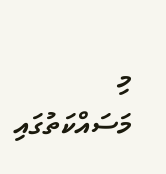މި މަސައްކަތުގައި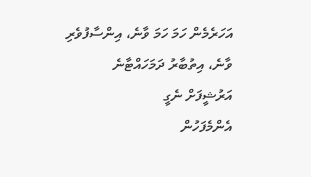އަހަރެމެން ހަމަ ހަމަ ވާނެ، އިންސާފުވެރި ވާނެ، އިތުބާރު ދަމަހައްޓާނެ
އަރުޝީފަށް ނެގީ
އެންމެފަހުން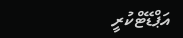އަޕްޑޭޓްކުރީ